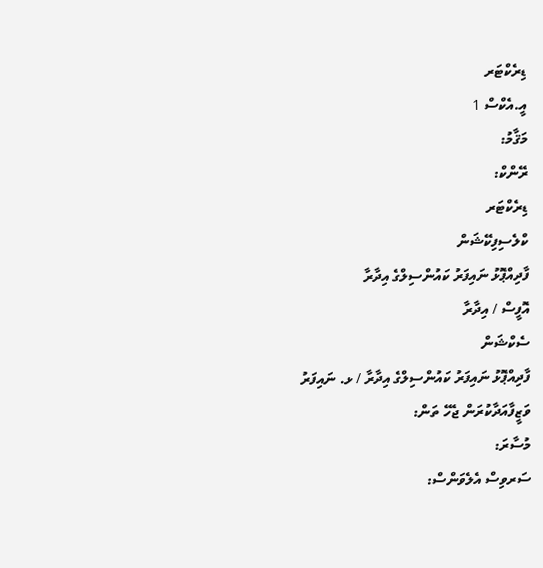ޑިރެކްޓަރ
އީ.އެކްސް 1
މަޤާމު:
ރޭންކް:
ޑިރެކްޓަރ
ކްލެސިފިކޭޝަން
ފާދިއްޕޮޅު ނައިފަރު ކައުންސިލްގެ އިދާރާ
އޮފީސް / އިދާރާ
ސެކްޝަން
ފާދިއްޕޮޅު ނައިފަރު ކައުންސިލްގެ އިދާރާ / ޅ. ނައިފަރު
ވަޒީފާއަދާކުރަން ޖެހޭ ތަން:
މުސާރަ:
ސަރވިސް އެލެވަންސް: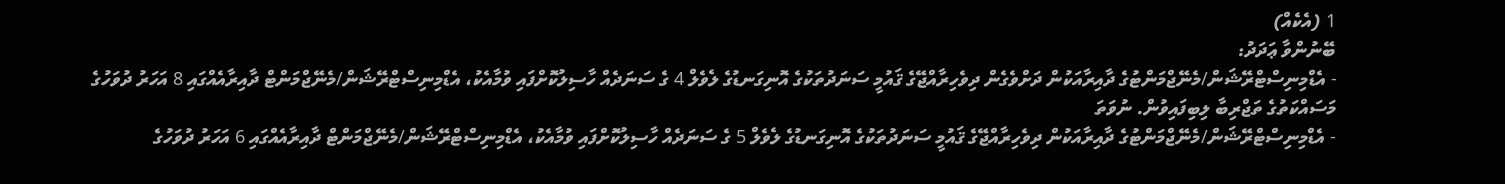1 (އެކެއް)
ބޭނުންވާ ޢަދަދު:
- އެޑްމިނިސްޓްރޭޝަން/މެނޭޖްމަންޓުގެ ދާއިރާއަކުން ދަށްވެގެން ދިވެހިރާއްޖޭގެ ޤައުމީ ސަނަދުތަކުގެ އޮނިގަނޑުގެ ލެވެލް 4 ގެ ސަނަދެއް ހާސިލުކޮށްފައި ވުމާއެކު، އެޑްމިނިސްޓްރޭޝަން/މެނޭޖްމަންޓް ދާއިރާއެއްގައި 8 އަހަރު ދުވަހުގެ މަސައްކަތުގެ ތަޖްރިބާ ލިބިފައިވުން. ނުވަތަ
- އެޑްމިނިސްޓްރޭޝަން/މެނޭޖްމަންޓުގެ ދާއިރާއަކުން ދިވެހިރާއްޖޭގެ ޤައުމީ ސަނަދުތަކުގެ އޮނިގަނޑުގެ ލެވެލް 5 ގެ ސަނަދެއް ހާސިލުކޮށްފައި ވުމާއެކު، އެޑްމިނިސްޓްރޭޝަން/މެނޭޖްމަންޓް ދާއިރާއެއްގައި 6 އަހަރު ދުވަހުގެ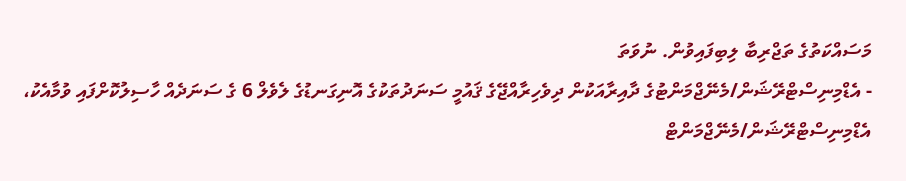މަސައްކަތުގެ ތަޖްރިބާ ލިބިފައިވުން. ނުވަތަ
- އެޑްމިނިސްޓްރޭޝަން/މެނޭޖްމަންޓުގެ ދާއިރާއަކުން ދިވެހިރާއްޖޭގެ ޤައުމީ ސަނަދުތަކުގެ އޮނިގަނޑުގެ ލެވެލް 6 ގެ ސަނަދެއް ހާސިލުކޮށްފައި ވުމާއެކު، އެޑްމިނިސްޓްރޭޝަން/މެނޭޖްމަންޓް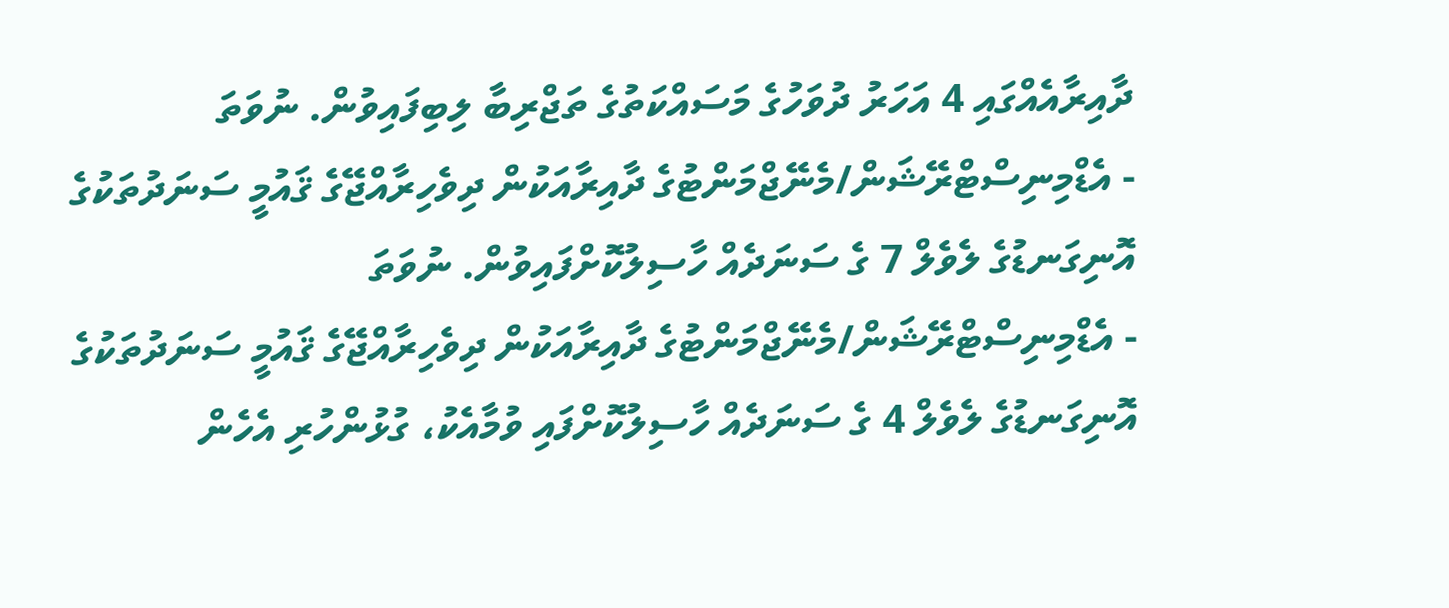ދާއިރާއެއްގައި 4 އަހަރު ދުވަހުގެ މަސައްކަތުގެ ތަޖްރިބާ ލިބިފައިވުން. ނުވަތަ
- އެޑްމިނިސްޓްރޭޝަން/މެނޭޖްމަންޓުގެ ދާއިރާއަކުން ދިވެހިރާއްޖޭގެ ޤައުމީ ސަނަދުތަކުގެ އޮނިގަނޑުގެ ލެވެލް 7 ގެ ސަނަދެއް ހާސިލުކޮށްފައިވުން. ނުވަތަ
- އެޑްމިނިސްޓްރޭޝަން/މެނޭޖްމަންޓުގެ ދާއިރާއަކުން ދިވެހިރާއްޖޭގެ ޤައުމީ ސަނަދުތަކުގެ އޮނިގަނޑުގެ ލެވެލް 4 ގެ ސަނަދެއް ހާސިލުކޮށްފައި ވުމާއެކު، ގުޅުންހުރި އެހެން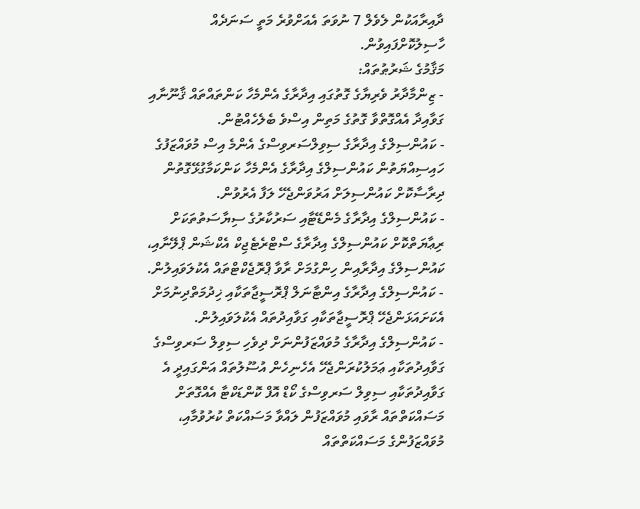ދާއިރާއަކުން ލެވެލް 7 ނުވަތަ އެއަށްވުރެ މަތީ ސަނަދެއް ހާސިލުކޮށްފައިވުން.
މަޤާމުގެ ޝަރުޠުތައް:
- ޒިންމާދާރު ވެރިޔާގެ ގޮތުގައި އިދާރާގެ އެންމެހާ ކަންތައްތައް ޤާނޫނާއި ގަވާއިދާ އެއްގޮތްވާ ގޮތުގެ މަތިން އިސްވެ ބެލެހެއްޓުން.
- ކައުންސިލްގެ އިދާރާގެ ސިވިލްސަރވިސްގެ އެންމެ އިސް މުވައްޒަފުގެ ހައިސިއްޔަތުން ކައުންސިލްގެ އިދާރާގެ އެންމެހާ ކަންކަމާގުޅޭގޮތުން ދިރާސާކޮށް ކައުންސިލަށް އަރުވަންޖެހޭ ލަފާ އެރުވުން.
- ކައުންސިލްގެ އިދާރާގެ މެންޑޭޓާއި ސަރުކާރުގެ ސިޔާސަތުތަކަށް ރިޢާޔަތްކޮށް ކައުންސިލްގެ އިދާރާގެ ސްޓްރެޓެޖިކް އެކްޝަން ޕްލޭނާއި، ކައުންސިލްގެ އިދާރާއިން ހިންގުމަށް ރާވާ ޕްރޮޖެކްޓްތައް އެކުލަވައިލުން.
- ކައުންސިލްގެ އިދާރާގެ އިންޓާނަލް ޕްރޮސީޖާތަކާއި ޚިދުމަތްދިނުމަށް އެކަށައަޅަންޖެހޭ ޕްރޮސީޖާތަކާއި ގަވާއިދުތައް އެކުލަވައިލުން.
- ކައުންސިލްގެ އިދާރާގެ މުވައްޒަފުންނަށް ދިވެހި ސިވިލް ސަރވިސްގެ ގަވާއިދުތަކާއި ޢަމަލުކުރަންޖެހޭ އެހެނިހެން އުސޫލުތައް އަންގައިދީ އެ ގަވާއިދުތަކާއި ސިވިލް ސަރވިސްގެ ކޯޑް އޮފް ކޮންޑަކްޓާ އެއްގޮތަށް މަސައްކަތްތައް ރާވައި މުވައްޒަފުން ލައްވާ މަސައްކަތް ކުރުވުމާއި، މުވައްޒަފުންގެ މަސައްކަތްތައް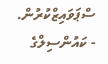ސްޕަވައިޒްކުރުން.
- ކައުންސިލްގެ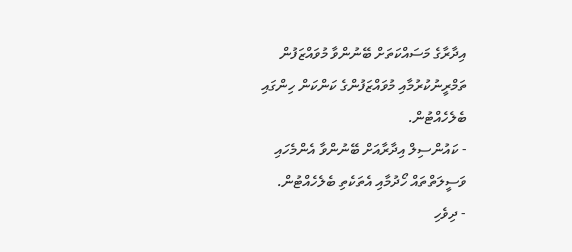އިދާރާގެ މަސައްކަތަށް ބޭނުންވާ މުވައްޒަފުން ތަމްރީނުކުރުމާއި މުވައްޒަފުންގެ ކަންކަން ހިންގައި ބެލެހެއްޓުން.
- ކައުންސިލް އިދާރާއަށް ބޭނުންވާ އެންމެހައި ވަސީލަތްތައް ހޯދުމާއި އެތަކެތި ބެލެހެއްޓުން.
- ދިވެހި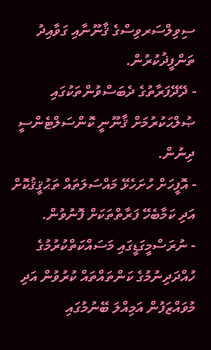ސިވިލްސަރވިސްގެ ޤާނޫނާއި ގަވާއިދު ތަންފީޛުކުރުން.
- ދޭދޭފަރާތުގެ ދެބަސްވުންތަކުގައި ޞުލްޙަކުރުމަށް ޤާނޫނީ ކޮންސަލްޓެންސީ ދިނުން.
- އޮފީހަށް ހުށަހެޅޭ މައްސަލަތައް ތަޙުޤީޤުކޮށް އަދި ކަމާބެހޭ ފަރާތްތަކަށް ފޮނުވުން.
- ނުރަސްމީގަޑީގައި މަސައްކަތްކުރުމުގެ ހުއްދަދިނުމުގެ ކަންތައްތައް ކުރުވުން އަދި މުވައްޒަފުން އަމިއްލަ ބޭނުމުގައި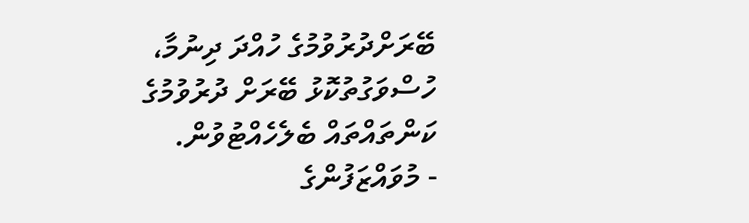ބޭރަށްދުރުވުމުގެ ހުއްދަ ދިނުމާ، ހުސްވަގުތުކޮޅު ބޭރަށް ދުރުވުމުގެ ކަންތައްތައް ބެލެހެއްޓުވުން.
- މުވައްޒަފުންގެ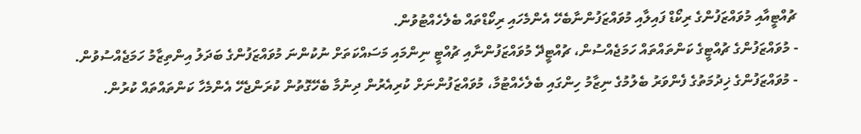ޗުއްޓީއާއި މުވައްޒަފުންގެ ރިކޯޑް ފައިލާއި މުވައްޒަފުންނާބެހޭ އެންމެހައި ރިކޯޑްތައް ބެލެހެއްޓުވުން.
- މުވައްޒަފުންގެ ޗުއްޓީގެ ކަންތައްތައް ހަމަޖެއްސުން، ޗުއްޓީދޭ މުވައްޒަފުންނާއި ޗުއްޓީ ނިންމައި މަސައްކަތަށް ނުކުންނަ މުވައްޒަފުންގެ ބަދަލު އިންތިޒާމު ހަމަޖެއްސުވުން.
- މުވައްޒަފުންގެ ޚިދުމަތުގެ ފެންވަރު ބެލުމުގެ ނިޒާމު ހިންގައި ބެލެހެއްޓުމާ، މުވައްޒަފުންނަށް ކުރިއެރުން ދިނުމާ ބެހޭގޮތުން ކުރަންޖެހޭ އެންމެހާ ކަންތައްތައް ކުރުން.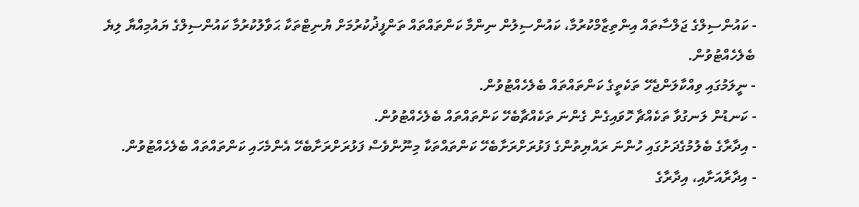- ކައުންސިލްގެ ޖަލްސާތައް އިންތިޒާމްކުރުމާ، ކައުންސިލުން ނިންމާ ކަންތައްތައް ތަންފީޛުކުރުމަށް ޔުނިޓްތަކާ ޙަވާލުކުރުމާ ކައުންސިލްގެ ޔައުމިއްޔާ ލިޔެ ބެލެހެއްޓުވުން.
- ނީލަމުގައި ވިއްކާލަންޖެހޭ ތަކެތީގެ ކަންތައްތައް ބެލެހެއްޓުވުން.
- ކަނޑުން ލަނގުވާ ތަކެއްޗާ ހޮވައިގެން ގެންނަ ތަކެއްޗާބެހޭ ކަންތައްތައް ބެލެހެއްޓުވުން.
- އިދާރާގެ ބެލުމުގެދަށުގައި ހުންނަ ރައްޔިތުންގެ ފަޅުރަށްރަށާބެހޭ ކަންތައްތަކާ މިނޫންވެސް ފަޅުރަށްރަށާބެހޭ އެންމެހައި ކަންތައްތައް ބެލެހެއްޓުވުން.
- އިދާރާއަށާއި، އިދާރާގެ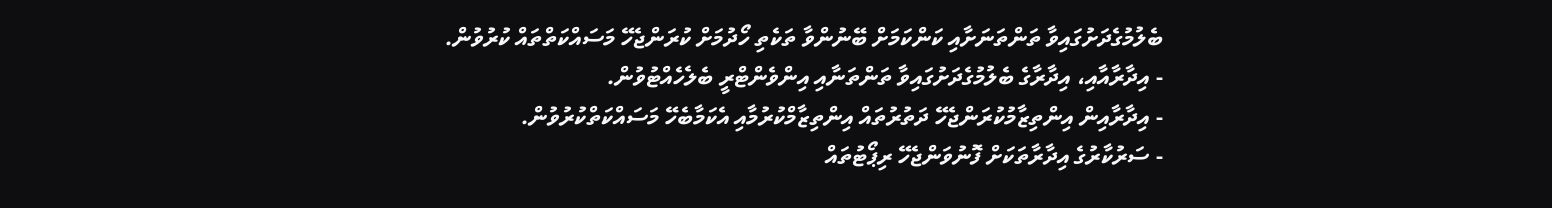ބެލުމުގެދަށުގައިވާ ތަންތަނަށާއި ކަންކަމަށް ބޭނުންވާ ތަކެތި ހޯދުމަށް ކުރަންޖެހޭ މަސައްކަތްތައް ކުރުވުން.
- އިދާރާއާއި، އިދާރާގެ ބެލުމުގެދަށުގައިވާ ތަންތަނާއި އިންވެންޓްރީ ބެލެހެއްޓުވުން.
- އިދާރާއިން އިންތިޒާމުކުރަންޖެހޭ ދަތުރުތައް އިންތިޒާމްކުރުމާއި އެކަމާބެހޭ މަސައްކަތްކުރުވުން.
- ސަރުކާރުގެ އިދާރާތަކަށް ފޮނުވަންޖެހޭ ރިޕޯޓުތައް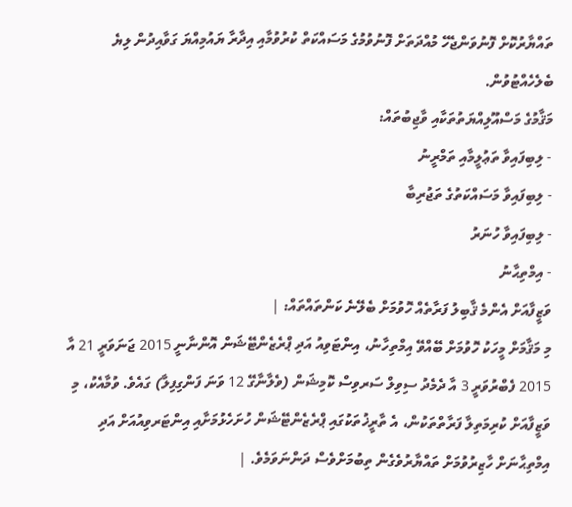ތައްޔާރުކޮށް ފޮނުވަންޖެހޭ މުއްދަތަށް ފޮނުވުމުގެ މަސައްކަތް ކުރުވުމާއި އިދާރާ ޔައުމިއްޔަ ގަވާއިދުން ލިޔެ ބެލެހެއްޓުވުން.
މަޤާމުގެ މަސްއޫލިއްޔަތުތަކާއި ވާޖިބުތައް:
- ލިބިފައިވާ ތަޢުލީމާއި ތަމްރީނު
- ލިބިފައިވާ މަސައްކަތުގެ ތަޖުރިބާ
- ލިބިފައިވާ ހުނަރު
- އިމްތިޙާނު
ވަޒީފާއަށް އެންމެ ޤާބިލު ފަރާތެއް ހޮވުމަށް ބެލޭނެ ކަންތައްތައް: |
މި މަޤާމަށް މީހަކު ހޮވުމަށް ބޭއްވޭ އިމްތިހާނު، އިންޓަވިއު އަދި ޕްރެޒެންޓޭޝަން އޮންނާނީ 2015 ޖަނަވަރީ 21 އާ 2015 ފެބްރުވަރީ 3 އާ ދެމެދު ސިވިލް ސަރވިސް ކޮމިޝަން (ވެލާނާގޭ 12 ވަނަ ފަންގިފިލާ) ގައެވެ. ވުމާއެކު، މި ވަޒީފާއަށް ކުރިމަތިލާ ފަރާތްތަކުން، އެ ތާރީޚުތަކުގައި ޕްރެޒެންޓޭޝަން ހުށަހެޅުމަށާއި އިންޓަރވިއުއަށް އަދި އިމްތިޙާނަށް ހާޒިރުވުމަށް ތައްޔާރުވެގެން ތިބުމަށްވެސް ދަންނަވަމެވެ. |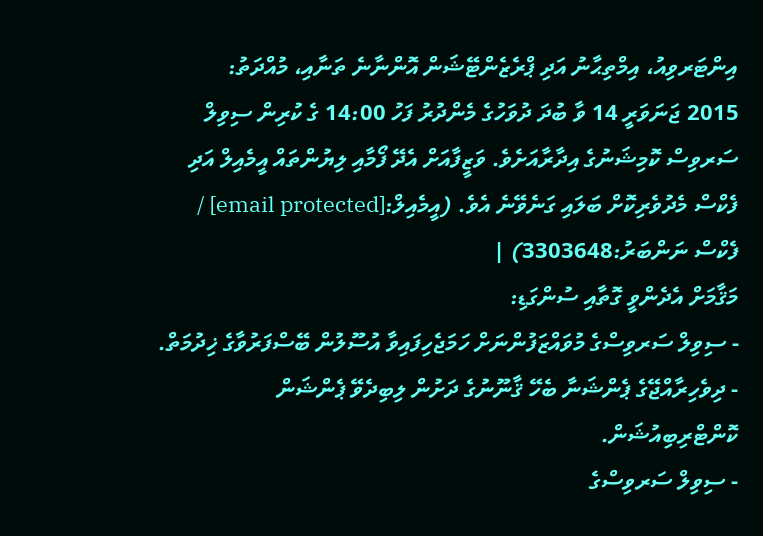އިންޓަރވިއު، އިމްތިޙާނު އަދި ޕްރެޒެންޓޭޝަން އޮންނާނެ ތަނާއި، މުއްދަތު:
2015 ޖަނަވަރީ 14 ވާ ބުދަ ދުވަހުގެ މެންދުރު ފަހު 14:00 ގެ ކުރިން ސިވިލް ސަރވިސް ކޮމިޝަނުގެ އިދާރާއަށެވެ. ވަޒީފާއަށް އެދޭ ފޯމާއި ލިޔުންތައް އީމެއިލް އަދި ފެކްސް މެދުވެރިކޮށް ބަލައި ގަނެވޭނެ އެވެ. (އީމެއިލް:[email protected] / ފެކްސް ނަންބަރު:3303648) |
މަޤާމަށް އެދެންވީ ގޮތާއި ސުންގަޑި:
- ސިވިލް ސަރވިސްގެ މުވައްޒަފުންނަށް ހަމަޖެހިފައިވާ އުސޫލުން ބޭސްފަރުވާގެ ޚިދުމަތް.
- ދިވެހިރާއްޖޭގެ ޕެންޝަނާ ބެހޭ ޤާނޫނުގެ ދަށުން ލިބިދެވޭ ޕެންޝަން ކޮންޓްރިބިއުޝަން.
- ސިވިލް ސަރވިސްގެ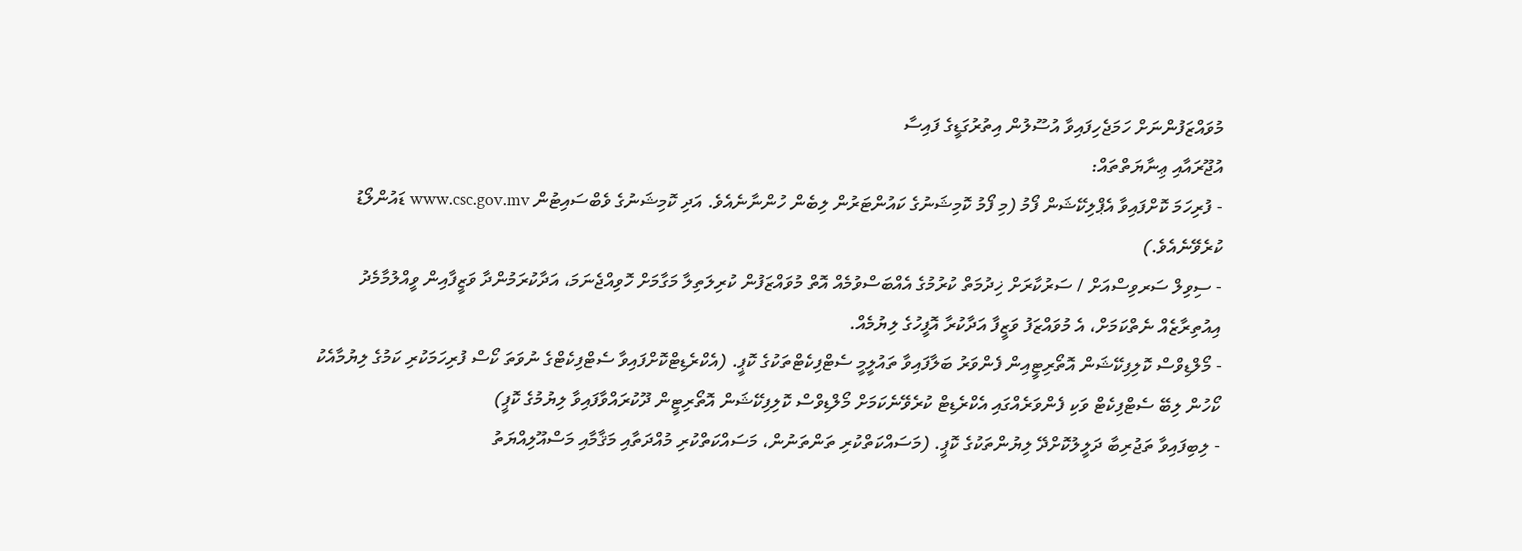މުވައްޒަފުންނަށް ހަމަޖެހިފައިވާ އުސޫލުން އިތުރުގަޑީގެ ފައިސާ
އުޖޫރައާއި ޢިނާޔަތްތައް:
- ފުރިހަމަ ކޮށްފައިވާ އެޕްލިކޭޝަން ފޯމު (މި ފޯމު ކޮމިޝަނުގެ ކައުންޓަރުން ލިބެން ހުންނާނެއެވެ. އަދި ކޮމިޝަނުގެ ވެބްސައިޓުން www.csc.gov.mv ޑައުންލޯޑު ކުރެވޭނެއެވެ.)
- ސިވިލް ސަރވިސްއަށް / ސަރުކާރަށް ޚިދުމަތް ކުރުމުގެ އެއްބަސްވުމެއް އޮތް މުވައްޒަފުން ކުރިލަތިލާ މަގާމަށް ހޮވިއްޖެނަމަ، އަދާކުރަމުންދާ ވަޒީފާއިން ވީއްލުމާމެދު އިއުތިރާޒެއް ނެތްކަމަށް، އެ މުވައްޒަފު ވަޒީފާ އަދާކުރާ އޮފީހުގެ ލިޔުމެއް.
- މޯލްޑިވްސް ކޮލިފިކޭޝަން އޮތޯރިޓީއިން ފެންވަރު ބަލާފައިވާ ތައުލީމީ ސެޓްފިކެޓްތަކުގެ ކޮޕީ. (އެކްރެޑިޓްކޮށްފައިވާ ސެޓްފިކެޓްގެ ނުވަތަ ކޯސް ފުރިހަމަކުރި ކަމުގެ ލިޔުމާއެކު ކޯހުން ލިބޭ ސެޓްފިކެޓް ވަކި ފެންވަރެއްގައި އެކްރެޑިޓް ކުރެވޭނެކަމަށް މޯލްޑިވްސް ކޮލިފިކޭޝަން އޮތޯރިޓީން ދޫކުރައްވާފައިވާ ލިޔުމުގެ ކޮޕީ)
- ލިބިފައިވާ ތަޖުރިބާ ދަލީލުކޮށްދޭ ލިޔުންތަކުގެ ކޮޕީ. (މަސައްކަތްކުރި ތަންތަނުން، މަސައްކަތްކުރި މުއްދަތާއި މަޤާމާއި މަސްއޫލިއްޔަތު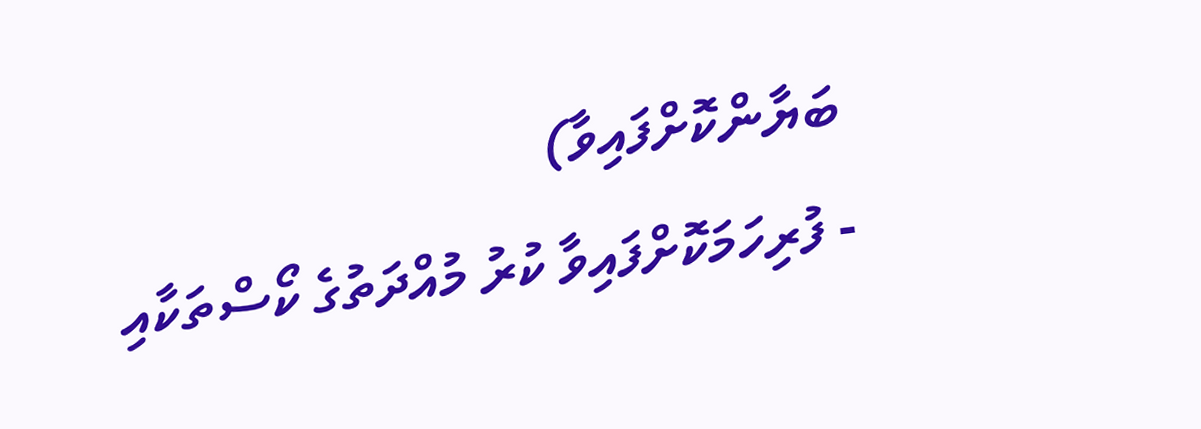ބަޔާންކޮށްފައިވާ)
- ފުރިހަމަކޮށްފައިވާ ކުރު މުއްދަތުގެ ކޯސްތަކާއި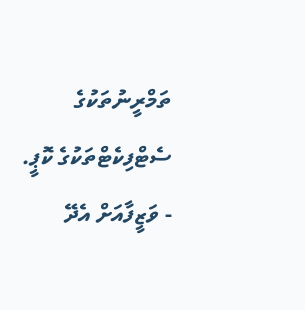ތަމްރީނުތަކުގެ ސެޓްފިކެޓްތަކުގެ ކޮޕީ.
- ވަޒީފާއަށް އެދޭ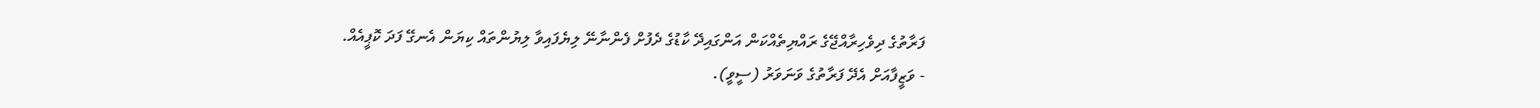ފަރާތުގެ ދިވެހިރާއްޖޭގެ ރައްޔިތެއްކަން އަންގައިދޭ ކާޑުގެ ދެފުށް ފެންނާނޭ ލިޔެފައިވާ ލިޔުންތައް ކިޔަން އެނގޭ ފަދަ ކޮޕީއެއް.
- ވަޒީފާއަށް އެދޭ ފަރާތުގެ ވަނަވަރު (ސީވީ).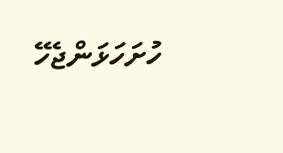ހުށަހަޅަންޖެހޭ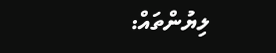ލިޔުންތައް: